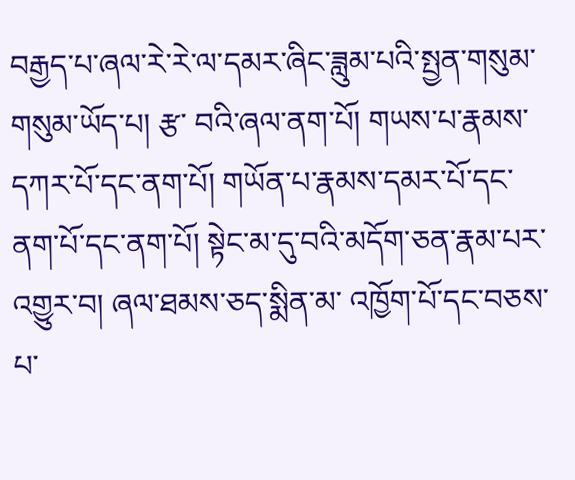བརྒྱད་པ་ཞལ་རེ་རེ་ལ་དམར་ཞིང་ཟླུམ་པའི་སྤྱན་གསུམ་གསུམ་ཡོད་པ། རྩ་ བའི་ཞལ་ནག་པོ། གཡས་པ་རྣམས་དཀར་པོ་དང་ནག་པོ། གཡོན་པ་རྣམས་དམར་པོ་དང་ ནག་པོ་དང་ནག་པོ། སྟེང་མ་དུ་བའི་མདོག་ཅན་རྣམ་པར་འགྱུར་བ། ཞལ་ཐམས་ཅད་སྨིན་མ་ འཁྱོག་པོ་དང་བཅས་པ་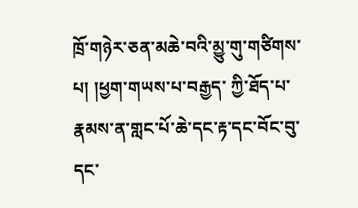ཁྲོ་གཉེར་ཅན་མཆེ་བའི་མྱུ་གུ་གཙིགས་པ། །ཕྱག་གཡས་པ་བརྒྱད་ ཀྱི་ཐོད་པ་རྣམས་ན་གླང་པོ་ཆེ་དང་རྟ་དང་བོང་བུ་དང་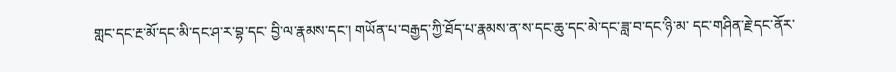གླང་དང་རྔ་མོ་དང་མི་དང་ཤ་ར་བྷ་དང་ བྱི་ལ་རྣམས་དང་། གཡོན་པ་བརྒྱད་ཀྱི་ཐོད་པ་རྣམས་ན་ས་དང་ཆུ་དང་མེ་དང་ཟླ་བ་དང་ཉི་མ་ དང་གཤིན་རྗེ་དང་ནོར་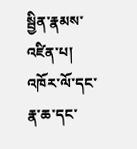སྦྱིན་རྣམས་འཛིན་པ། འཁོར་ལོ་དང་རྣ་ཆ་དང་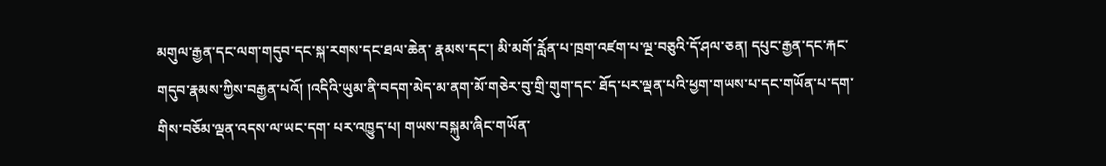མགུལ་རྒྱན་དང་ལག་གདུབ་དང་སྐ་རགས་དང་ཐལ་ཆེན་ རྣམས་དང་། མི་མགོ་རློན་པ་ཁྲག་འཛག་པ་ལྔ་བཅུའི་དོ་ཤལ་ཅན། དཔུང་རྒྱན་དང་རྐང་ གདུབ་རྣམས་ཀྱིས་བརྒྱན་པའོ། །འདིའི་ཡུམ་ནི་བདག་མེད་མ་ནག་མོ་གཅེར་བུ་གྲི་གུག་དང་ ཐོད་པར་ལྡན་པའི་ཕྱག་གཡས་པ་དང་གཡོན་པ་དག་གིས་བཅོམ་ལྡན་འདས་ལ་ཡང་དག་ པར་འཁྱུད་པ། གཡས་བསྐུམ་ཞིང་གཡོན་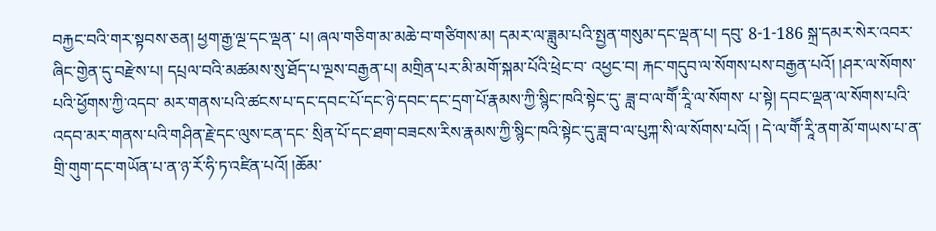བརྐྱང་བའི་གར་སྟབས་ཅན། ཕྱག་རྒྱ་ལྔ་དང་ལྡན་ པ། ཞལ་གཅིག་མ་མཆེ་བ་གཙིགས་མ། དམར་ལ་ཟླུམ་པའི་སྤྱན་གསུམ་དང་ལྡན་པ། དབུ་ 8-1-186 སྐྲ་དམར་སེར་འབར་ཞིང་གྱེན་དུ་བརྫེས་པ། དཔྲལ་བའི་མཚམས་སུ་ཐོད་པ་ལྔས་བརྒྱན་པ། མགྲིན་པར་མི་མགོ་སྐམ་པོའི་ཕྲེང་བ་ འཕྱང་བ། རྐང་གདུབ་ལ་སོགས་པས་བརྒྱན་པའོ། །ཤར་ལ་སོགས་པའི་ཕྱོགས་ཀྱི་འདབ་ མར་གནས་པའི་ཚངས་པ་དང་དབང་པོ་དང་ཉེ་དབང་དང་དྲག་པོ་རྣམས་ཀྱི་སྙིང་ཁའི་སྟེང་དུ་ ཟླ་བ་ལ་གཽ་རཱི་ལ་སོགས་ པ་སྟེ། དབང་ལྡན་ལ་སོགས་པའི་འདབ་མར་གནས་པའི་གཤིན་རྗེ་དང་ལུས་ངན་དང་ སྲིན་པོ་དང་ཐག་བཟངས་རིས་རྣམས་ཀྱི་སྙིང་ཁའི་སྟེང་དུ་ཟླ་བ་ལ་པུཀྐ་སི་ལ་སོགས་པའོ། ། དེ་ལ་གཽ་རཱི་ནག་མོ་གཡས་པ་ན་གྲི་གུག་དང་གཡོན་པ་ན་ཉ་རོ་ཧི་ཏ་འཛིན་པའོ། །ཆོམ་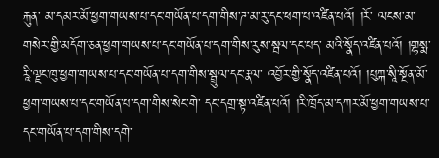རྐུན་ མ་དམར་མོ་ཕྱག་གཡས་པ་དང་གཡོན་པ་དག་གིས་ཌ་མ་རུ་དང་ཕག་པ་འཛིན་པའོ། །རོ་ ལངས་མ་གསེར་གྱི་མདོག་ཅན་ཕྱག་གཡས་པ་དང་གཡོན་པ་དག་གིས་རུས་སྦལ་དང་པད་ མའི་སྣོད་འཛིན་པའོ། །གྷསྨ་རཱི་ལྗང་ཁུ་ཕྱག་གཡས་པ་དང་གཡོན་པ་དག་གིས་སྦྲུལ་དང་རྣལ་ འབྱོར་གྱི་སྣོད་འཛིན་པའོ། །པུཀྐ་སཱི་སྔོན་མོ་ཕྱག་གཡས་པ་དང་གཡོན་པ་དག་གིས་སེང་གེ་ དང་དགྲ་སྟ་འཛིན་པའོ། །རི་ཁྲོད་མ་དཀར་མོ་ཕྱག་གཡས་པ་དང་གཡོན་པ་དག་གིས་དགེ་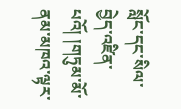སློང་དང་སིལ་བྱེད་འཛིན་པའོ། །གཏུམ་མོ་ནམ་མཁའ་ལྟར་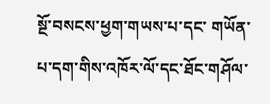སྔོ་བསངས་ཕྱག་གཡས་པ་དང་ གཡོན་པ་དག་གིས་འཁོར་ལོ་དང་ཐོང་གཤོལ་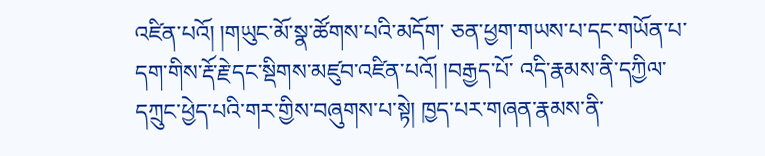འཛིན་པའོ། །གཡུང་མོ་སྣ་ཚོགས་པའི་མདོག་ ཅན་ཕྱག་གཡས་པ་དང་གཡོན་པ་དག་གིས་རྡོ་རྗེ་དང་སྡིགས་མཛུབ་འཛིན་པའོ། །བརྒྱད་པོ་ འདི་རྣམས་ནི་དཀྱིལ་དཀྲུང་ཕྱེད་པའི་གར་གྱིས་བཞུགས་པ་སྟེ། ཁྱད་པར་གཞན་རྣམས་ནི་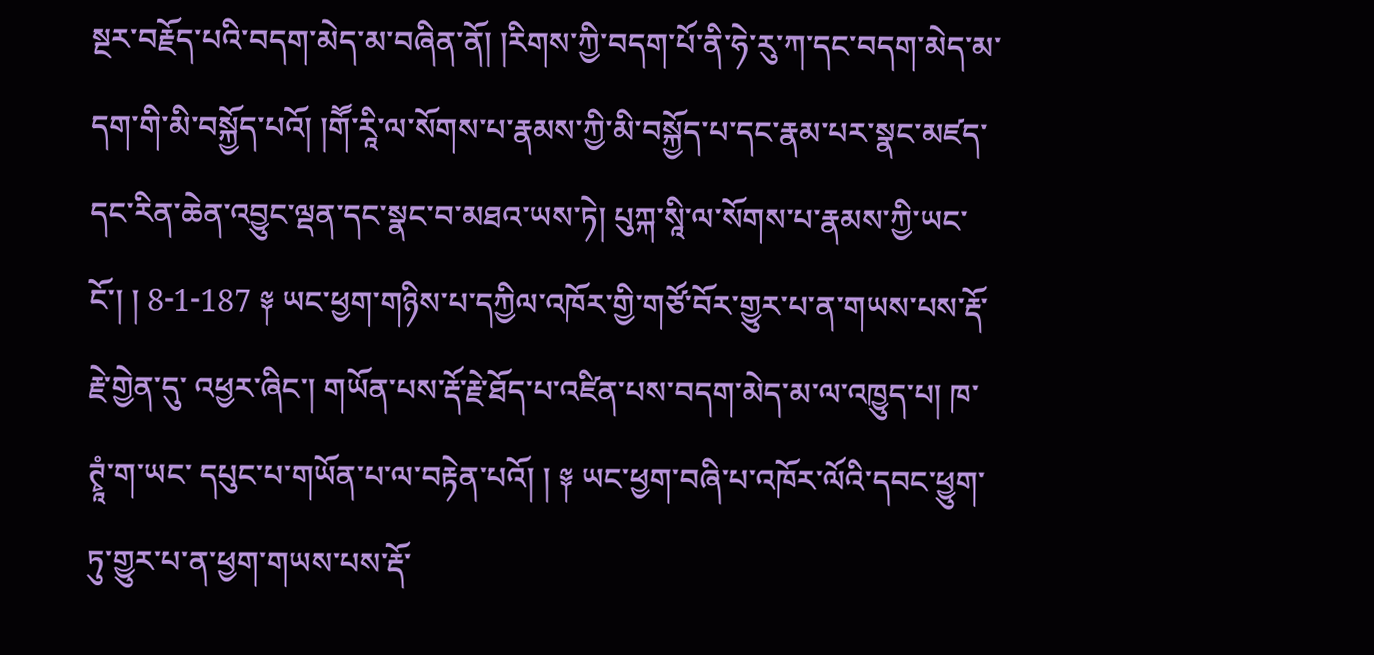སྔར་བརྗོད་པའི་བདག་མེད་མ་བཞིན་ནོ། །རིགས་ཀྱི་བདག་པོ་ནི་ཧེ་རུ་ཀ་དང་བདག་མེད་མ་ དག་གི་མི་བསྐྱོད་པའོ། །གཽ་རཱི་ལ་སོགས་པ་རྣམས་ཀྱི་མི་བསྐྱོད་པ་དང་རྣམ་པར་སྣང་མཛད་ དང་རིན་ཆེན་འབྱུང་ལྡན་དང་སྣང་བ་མཐའ་ཡས་ཏེ། པུཀྐ་སཱི་ལ་སོགས་པ་རྣམས་ཀྱི་ཡང་ངོ་། ། 8-1-187 ༈ ཡང་ཕྱག་གཉིས་པ་དཀྱིལ་འཁོར་གྱི་གཙོ་བོར་གྱུར་པ་ན་གཡས་པས་རྡོ་རྗེ་གྱེན་དུ་ འཕྱར་ཞིང་། གཡོན་པས་རྡོ་རྗེ་ཐོད་པ་འཛིན་པས་བདག་མེད་མ་ལ་འཁྱུད་པ། ཁ་ཊྭཱཾ་ག་ཡང་ དཔུང་པ་གཡོན་པ་ལ་བརྟེན་པའོ། ། ༈ ཡང་ཕྱག་བཞི་པ་འཁོར་ལོའི་དབང་ཕྱུག་ཏུ་གྱུར་པ་ན་ཕྱག་གཡས་པས་རྡོ་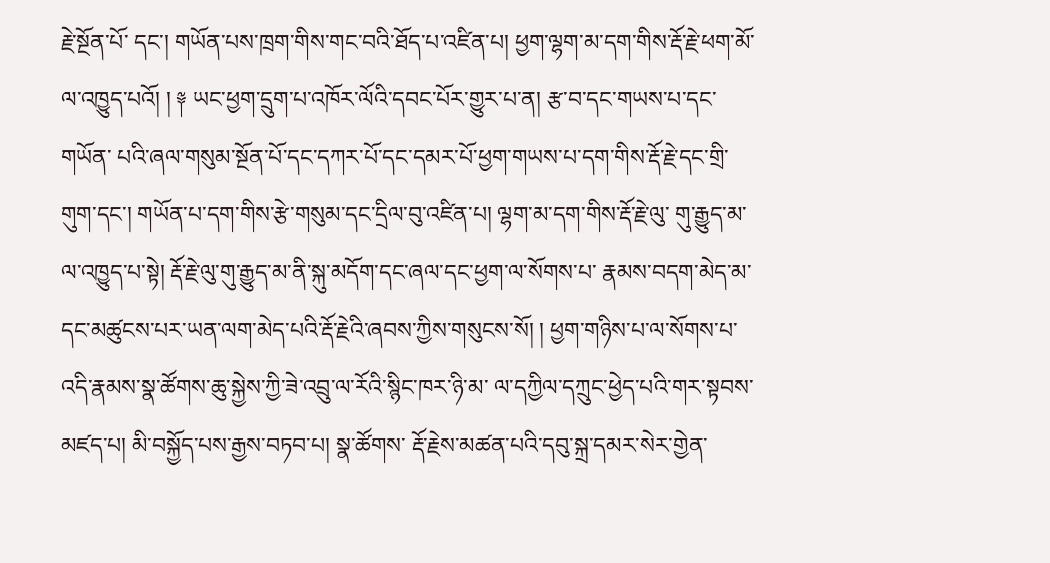རྗེ་སྔོན་པོ་ དང་། གཡོན་པས་ཁྲག་གིས་གང་བའི་ཐོད་པ་འཛིན་པ། ཕྱག་ལྷག་མ་དག་གིས་རྡོ་རྗེ་ཕག་མོ་ ལ་འཁྱུད་པའོ། ། ༈ ཡང་ཕྱག་དྲུག་པ་འཁོར་ལོའི་དབང་པོར་གྱུར་པ་ན། རྩ་བ་དང་གཡས་པ་དང་གཡོན་ པའི་ཞལ་གསུམ་སྔོན་པོ་དང་དཀར་པོ་དང་དམར་པོ་ཕྱག་གཡས་པ་དག་གིས་རྡོ་རྗེ་དང་གྲི་ གུག་དང་། གཡོན་པ་དག་གིས་རྩེ་གསུམ་དང་དྲིལ་བུ་འཛིན་པ། ལྷག་མ་དག་གིས་རྡོ་རྗེ་ལུ་ གུ་རྒྱུད་མ་ལ་འཁྱུད་པ་སྟེ། རྡོ་རྗེ་ལུ་གུ་རྒྱུད་མ་ནི་སྐུ་མདོག་དང་ཞལ་དང་ཕྱག་ལ་སོགས་པ་ རྣམས་བདག་མེད་མ་དང་མཚུངས་པར་ཡན་ལག་མེད་པའི་རྡོ་རྗེའི་ཞབས་ཀྱིས་གསུངས་སོ། ། ཕྱག་གཉིས་པ་ལ་སོགས་པ་འདི་རྣམས་སྣ་ཚོགས་ཆུ་སྐྱེས་ཀྱི་ཟེ་འབྲུ་ལ་རོའི་སྙིང་ཁར་ཉི་མ་ ལ་དཀྱིལ་དཀྲུང་ཕྱེད་པའི་གར་སྟབས་མཛད་པ། མི་བསྐྱོད་པས་རྒྱས་བཏབ་པ། སྣ་ཚོགས་ རྡོ་རྗེས་མཚན་པའི་དབུ་སྐྲ་དམར་སེར་གྱེན་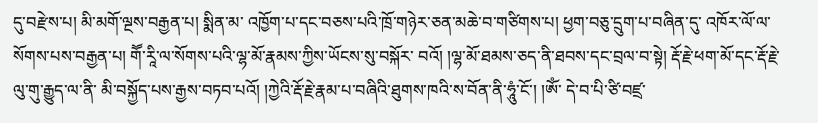དུ་བརྫེས་པ། མི་མགོ་ལྔས་བརྒྱན་པ། སྨིན་མ་ འཁྱོག་པ་དང་བཅས་པའི་ཁྲོ་གཉེར་ཅན་མཆེ་བ་གཙིགས་པ། ཕྱག་བཅུ་དྲུག་པ་བཞིན་དུ་ འཁོར་ལོ་ལ་སོགས་པས་བརྒྱན་པ། གཽ་རཱི་ལ་སོགས་པའི་ལྷ་མོ་རྣམས་ཀྱིས་ཡོངས་སུ་བསྐོར་ བའོ། །ལྷ་མོ་ཐམས་ཅད་ནི་ཐབས་དང་བྲལ་བ་སྟེ། རྡོ་རྗེ་ཕག་མོ་དང་རྡོ་རྗེ་ལུ་གུ་རྒྱུད་ལ་ནི་ མི་བསྐྱོད་པས་རྒྱས་བཏབ་པའོ། །ཀྱེའི་རྡོ་རྗེ་རྣམ་པ་བཞིའི་ཐུགས་ཁའི་ས་བོན་ནི་ཧཱུཾ་ངོ་། །ༀ་ དེ་བ་པི་ཙི་བཛྲ་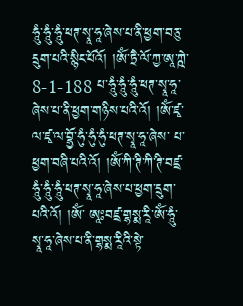ཧཱུཾ་ཧཱུཾ་ཧཱུཾ་ཕཊ་སྭཱ་ཧཱ་ཞེས་པ་ནི་ཕྱག་བཅུ་དྲུག་པའི་སྙིང་པོའོ། །ༀ་ཏྲཻ་ལོ་ཀྱ་ཨཱ་ཀྵེ་ 8-1-188 པ་ཧཱུཾ་ཧཱུཾ་ཧཱུཾ་ཕཊ་སྭཱ་ཧཱ་ཞེས་པ་ནི་ཕྱག་གཉིས་པའི་འོ། །ༀ་ཛྭ་ལ་ཛྭ་ལ་བྷྱོ་ཧུཾ་ཧུཾ་ཧུཾ་ཕཊ་སྭཱ་ཧཱ་ཞེས་ པ་ཕྱག་བཞི་པའི་འོ། །ༀ་ཀི་ཊི་ཀི་ཊི་བཛྲ་ཧཱུཾ་ཧཱུཾ་ཧཱུཾ་ཕཊ་སྭཱ་ཧཱ་ཞེས་པ་ཕྱག་དྲུག་པའི་འོ། །ༀ་ ཨཱཿབཛྲ་གྷསྨ་རཱི་ༀ་ཧཱུཾ་སྭཱ་ཧཱ་ཞེས་པ་ནི་གྷསྨ་རཱིའི་སྟེ་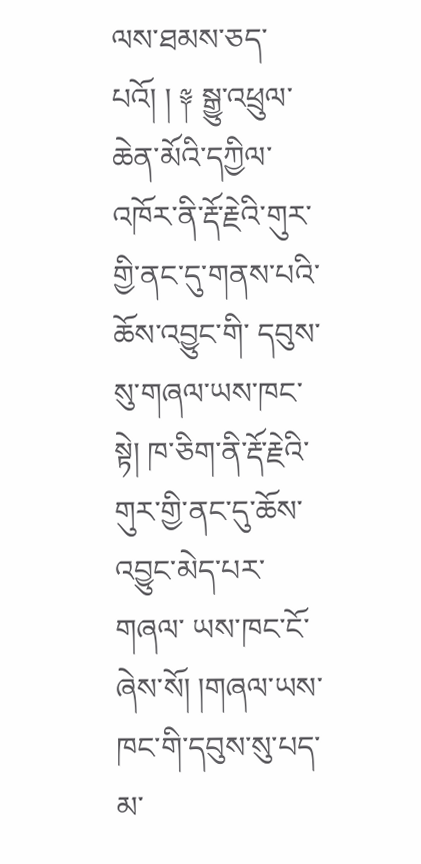ལས་ཐམས་ཅད་པའོ། ། ༈ སྒྱུ་འཕྲུལ་ཆེན་མོའི་དཀྱིལ་འཁོར་ནི་རྡོ་རྗེའི་གུར་གྱི་ནང་དུ་གནས་པའི་ཆོས་འབྱུང་གི་ དབུས་སུ་གཞལ་ཡས་ཁང་སྟེ། ཁ་ཅིག་ནི་རྡོ་རྗེའི་གུར་གྱི་ནང་དུ་ཆོས་འབྱུང་མེད་པར་གཞལ་ ཡས་ཁང་ངོ་ཞེས་སོ། །གཞལ་ཡས་ཁང་གི་དབུས་སུ་པད་མ་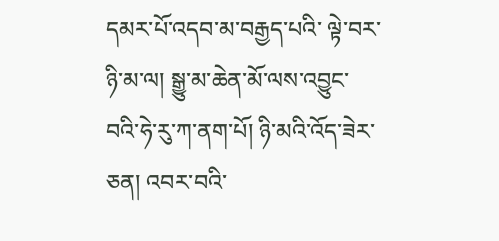དམར་པོ་འདབ་མ་བརྒྱད་པའི་ ལྟེ་བར་ཉི་མ་ལ། སྒྱུ་མ་ཆེན་མོ་ལས་འབྱུང་བའི་ཧེ་རུ་ཀ་ནག་པོ། ཉི་མའི་འོད་ཟེར་ཅན། འབར་བའི་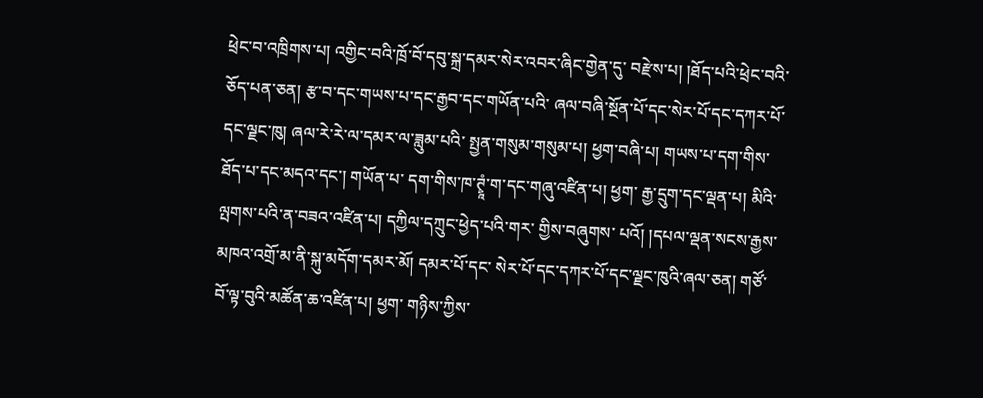ཕྲེང་བ་འཁྲིགས་པ། འགྱིང་བའི་ཁྲོ་བོ་དབུ་སྐྲ་དམར་སེར་འབར་ཞིང་གྱེན་དུ་ བརྫེས་པ། །ཐོད་པའི་ཕྲེང་བའི་ཅོད་པན་ཅན། རྩ་བ་དང་གཡས་པ་དང་རྒྱབ་དང་གཡོན་པའི་ ཞལ་བཞི་སྔོན་པོ་དང་སེར་པོ་དང་དཀར་པོ་དང་ལྗང་ཁུ། ཞལ་རེ་རེ་ལ་དམར་ལ་ཟླུམ་པའི་ སྤྱན་གསུམ་གསུམ་པ། ཕྱག་བཞི་པ། གཡས་པ་དག་གིས་ཐོད་པ་དང་མདའ་དང་། གཡོན་པ་ དག་གིས་ཁ་ཊྭཱཾ་ག་དང་གཞུ་འཛིན་པ། ཕྱག་ རྒྱ་དྲུག་དང་ལྡན་པ། མིའི་ལྤགས་པའི་ན་བཟའ་འཛིན་པ། དཀྱིལ་དཀྲུང་ཕྱེད་པའི་གར་ གྱིས་བཞུགས་ པའོ། །དཔལ་ལྡན་སངས་རྒྱས་མཁའ་འགྲོ་མ་ནི་སྐུ་མདོག་དམར་མོ། དམར་པོ་དང་ སེར་པོ་དང་དཀར་པོ་དང་ལྗང་ཁུའི་ཞལ་ཅན། གཙོ་བོ་ལྟ་བུའི་མཚོན་ཆ་འཛིན་པ། ཕྱག་ གཉིས་ཀྱིས་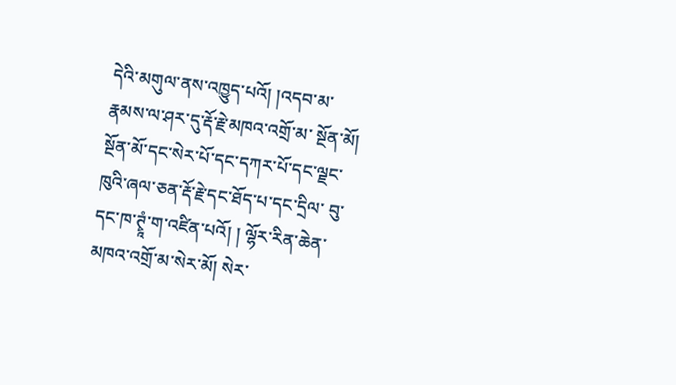དེའི་མགུལ་ནས་འཁྱུད་པའོ། །འདབ་མ་རྣམས་ལ་ཤར་དུ་རྡོ་རྗེ་མཁའ་འགྲོ་མ་ སྔོན་མོ། སྔོན་མོ་དང་སེར་པོ་དང་དཀར་པོ་དང་ལྗང་ཁུའི་ཞལ་ཅན་རྡོ་རྗེ་དང་ཐོད་པ་དང་དྲིལ་ བུ་དང་ཁ་ཊྭཱཾ་ག་འཛིན་པའོ། ། ལྷོར་རིན་ཆེན་མཁའ་འགྲོ་མ་སེར་མོ། སེར་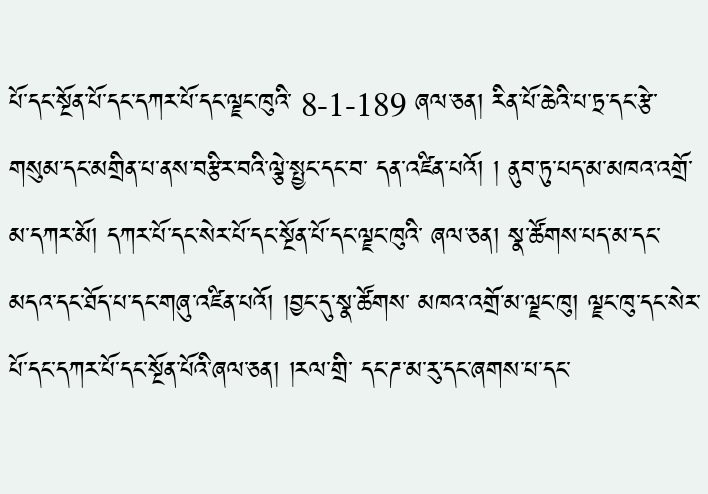པོ་དང་སྔོན་པོ་དང་དཀར་པོ་དང་ལྗང་ཁུའི་ 8-1-189 ཞལ་ཅན། རིན་པོ་ཆེའི་པ་ཏྲ་དང་རྩེ་གསུམ་དང་མགྲིན་པ་ནས་བརྩིར་བའི་ལྕེ་སྤྱང་དང་བ་ དན་འཛིན་པའོ། ། ནུབ་ཏུ་པད་མ་མཁའ་འགྲོ་མ་དཀར་མོ། དཀར་པོ་དང་སེར་པོ་དང་སྔོན་པོ་དང་ལྗང་ཁུའི་ ཞལ་ཅན། སྣ་ཚོགས་པད་མ་དང་མདའ་དང་ཐོད་པ་དང་གཞུ་འཛིན་པའོ། །བྱང་དུ་སྣ་ཚོགས་ མཁའ་འགྲོ་མ་ལྗང་ཁུ། ལྗང་ཁུ་དང་སེར་པོ་དང་དཀར་པོ་དང་སྔོན་པོའི་ཞལ་ཅན། །རལ་གྲི་ དང་ཌ་མ་རུ་དང་ཞགས་པ་དང་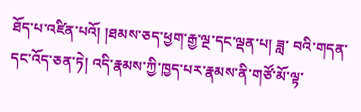ཐོད་པ་འཛིན་པའོ། །ཐམས་ཅད་ཕྱག་རྒྱ་ལྔ་དང་ལྡན་པ། ཟླ་ བའི་གདན་དང་འོད་ཅན་ཏེ། འདི་རྣམས་ཀྱི་ཁྱད་པར་རྣམས་ནི་གཙོ་མོ་ལྟ་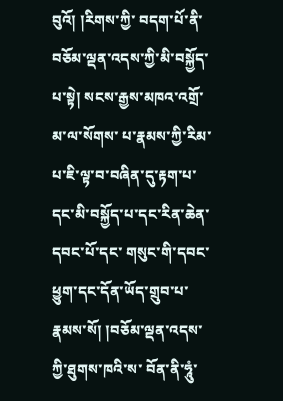བུའོ། །རིགས་ཀྱི་ བདག་པོ་ནི་བཅོམ་ལྡན་འདས་ཀྱི་མི་བསྐྱོད་པ་སྟེ། སངས་རྒྱས་མཁའ་འགྲོ་མ་ལ་སོགས་ པ་རྣམས་ཀྱི་རིམ་པ་ཇི་ལྟ་བ་བཞིན་དུ་རྟག་པ་དང་མི་བསྐྱོད་པ་དང་རིན་ཆེན་དབང་པོ་དང་ གསུང་གི་དབང་ཕྱུག་དང་དོན་ཡོད་གྲུབ་པ་རྣམས་སོ། །བཅོམ་ལྡན་འདས་ཀྱི་ཐུགས་ཁའི་ས་ བོན་ནི་ཧཱུཾ་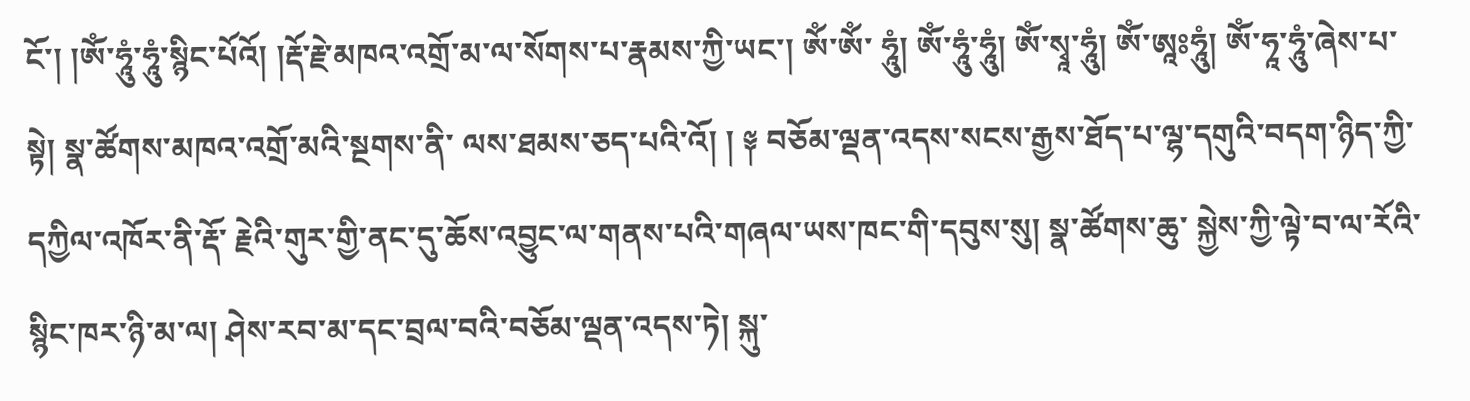ངོ་། །ༀ་ཧཱུཾ་ཧཱུཾ་སྙིང་པོའོ། །རྡོ་རྗེ་མཁའ་འགྲོ་མ་ལ་སོགས་པ་རྣམས་ཀྱི་ཡང་། ༀ་ༀ་ ཧཱུཾ། ༀ་ཧཱུཾ་ཧཱུཾ། ༀ་སྭཱ་ཧཱུཾ། ༀ་ཨཱཿཧཱུཾ། ༀ་ཧཱ་ཧཱུཾ་ཞེས་པ་སྟེ། སྣ་ཚོགས་མཁའ་འགྲོ་མའི་སྔགས་ནི་ ལས་ཐམས་ཅད་པའི་འོ། ། ༈ བཅོམ་ལྡན་འདས་སངས་རྒྱས་ཐོད་པ་ལྷ་དགུའི་བདག་ཉིད་ཀྱི་དཀྱིལ་འཁོར་ནི་རྡོ་ རྗེའི་གུར་གྱི་ནང་དུ་ཆོས་འབྱུང་ལ་གནས་པའི་གཞལ་ཡས་ཁང་གི་དབུས་སུ། སྣ་ཚོགས་ཆུ་ སྐྱེས་ཀྱི་ལྟེ་བ་ལ་རོའི་སྙིང་ཁར་ཉི་མ་ལ། ཤེས་རབ་མ་དང་བྲལ་བའི་བཅོམ་ལྡན་འདས་ཏེ། སྐུ་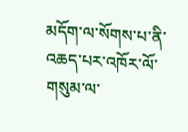མདོག་ལ་སོགས་པ་ནི་འཆད་པར་འཁོར་ལོ་གསུམ་ལ་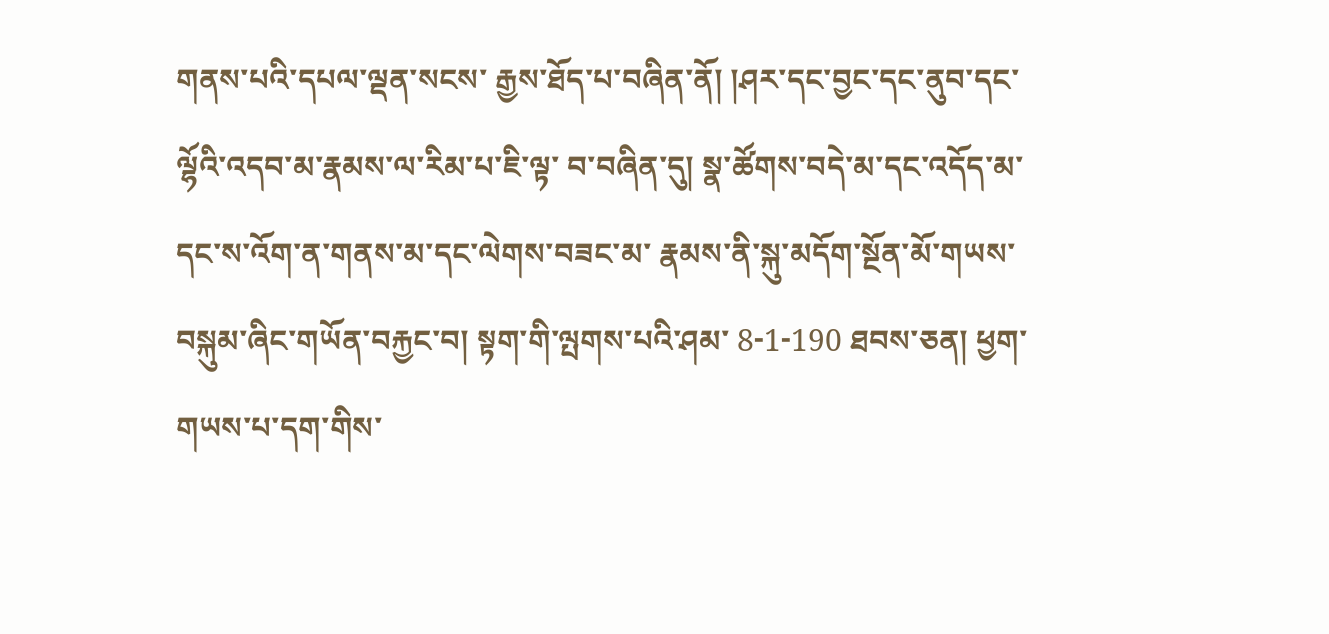གནས་པའི་དཔལ་ལྡན་སངས་ རྒྱས་ཐོད་པ་བཞིན་ནོ། །ཤར་དང་བྱང་དང་ནུབ་དང་ལྷོའི་འདབ་མ་རྣམས་ལ་རིམ་པ་ཇི་ལྟ་ བ་བཞིན་དུ། སྣ་ཚོགས་བདེ་མ་དང་འདོད་མ་དང་ས་འོག་ན་གནས་མ་དང་ལེགས་བཟང་མ་ རྣམས་ནི་སྐུ་མདོག་སྔོན་མོ་གཡས་བསྐུམ་ཞིང་གཡོན་བརྐྱང་བ། སྟག་གི་ལྤགས་པའི་ཤམ་ 8-1-190 ཐབས་ཅན། ཕྱག་གཡས་པ་དག་གིས་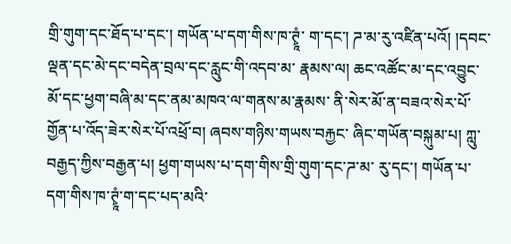གྲི་གུག་དང་ཐོད་པ་དང་། གཡོན་པ་དག་གིས་ཁ་ཊྭཱཾ་ ག་དང་། ཌ་མ་རུ་འཛིན་པའོ། །དབང་ལྡན་དང་མེ་དང་བདེན་བྲལ་དང་རླུང་གི་འདབ་མ་ རྣམས་ལ། ཆང་འཚོང་མ་དང་འབྱུང་མོ་དང་ཕྱག་བཞི་མ་དང་ནམ་མཁའ་ལ་གནས་མ་རྣམས་ ནི་སེར་མོ་ན་བཟའ་སེར་པོ་གྱོན་པ་འོད་ཟེར་སེར་པོ་འཕྲོ་བ། ཞབས་གཉིས་གཡས་བརྐྱང་ ཞིང་གཡོན་བསྐུམ་པ། ཀླུ་བརྒྱད་ཀྱིས་བརྒྱན་པ། ཕྱག་གཡས་པ་དག་གིས་གྲི་གུག་དང་ཌ་མ་ རུ་དང་། གཡོན་པ་དག་གིས་ཁ་ཊྭཱཾ་ག་དང་པད་མའི་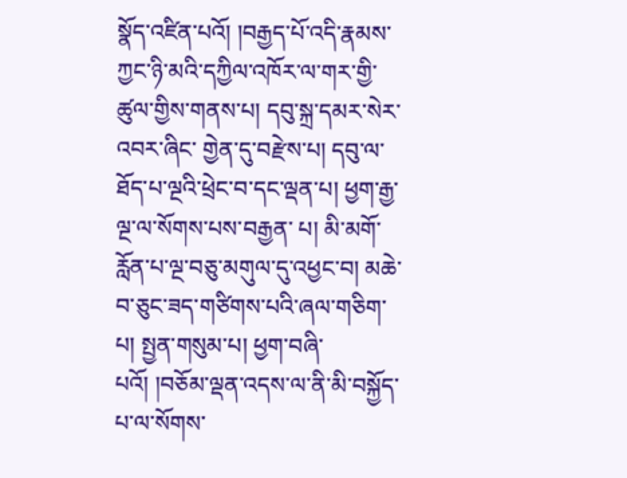སྣོད་འཛིན་པའོ། །བརྒྱད་པོ་འདི་རྣམས་ ཀྱང་ཉི་མའི་དཀྱིལ་འཁོར་ལ་གར་གྱི་ཚུལ་གྱིས་གནས་པ། དབུ་སྐྲ་དམར་སེར་འབར་ཞིང་ གྱེན་དུ་བརྫེས་པ། དབུ་ལ་ཐོད་པ་ལྔའི་ཕྲེང་བ་དང་ལྡན་པ། ཕྱག་རྒྱ་ལྔ་ལ་སོགས་པས་བརྒྱན་ པ། མི་མགོ་རློན་པ་ལྔ་བཅུ་མགུལ་དུ་འཕྱང་བ། མཆེ་བ་ཅུང་ཟད་གཙིགས་པའི་ཞལ་གཅིག་ པ། སྤྱན་གསུམ་པ། ཕྱག་བཞི་པའོ། །བཅོམ་ལྡན་འདས་ལ་ནི་མི་བསྐྱོད་པ་ལ་སོགས་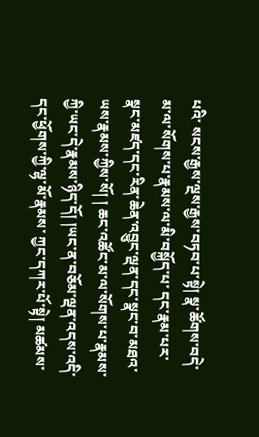པའི་ སངས་རྒྱས་ལྔས་རྒྱས་བཏབ་པ་སྟེ། སྣ་ཚོགས་བདེ་མ་ལ་སོགས་པ་རྣམས་ལ་མི་བསྐྱོད་པ་ དང་རྣམ་པར་སྣང་མཛད་དང་རིན་ཆེན་འབྱུང་ལྡན་དང་སྣང་བ་མཐའ་ཡས་རྣམས་ཀྱིས་སོ། ། ཆང་འཚོང་མ་ལ་སོགས་པ་རྣམས་ ཀྱི་ཡང་དེ་རྣམས་ཉིད་དོ། །ཡང་ན་བཅོམ་ལྡན་འདས་འདི་དང་ཕྱོགས་ཀྱི་ལྷ་མོ་རྣམས་ ཀྱང་དཀར་པོ་སྟེ། མཚམས་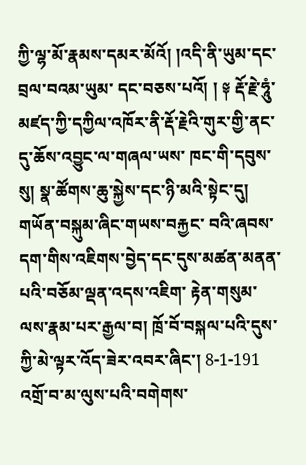ཀྱི་ལྷ་མོ་རྣམས་དམར་མོའོ། །འདི་ནི་ཡུམ་དང་བྲལ་བའམ་ཡུམ་ དང་བཅས་པའོ། ། ༈ རྡོ་རྗེ་ཧཱུཾ་མཛད་ཀྱི་དཀྱིལ་འཁོར་ནི་རྡོ་རྗེའི་གུར་གྱི་ནང་དུ་ཆོས་འབྱུང་ལ་གཞལ་ཡས་ ཁང་གི་དབུས་སུ། སྣ་ཚོགས་ཆུ་སྐྱེས་དང་ཉི་མའི་སྟེང་དུ། གཡོན་བསྐུམ་ཞིང་གཡས་བརྐྱང་ བའི་ཞབས་དག་གིས་འཇིགས་བྱེད་དང་དུས་མཚན་མནན་པའི་བཅོམ་ལྡན་འདས་འཇིག་ རྟེན་གསུམ་ལས་རྣམ་པར་རྒྱལ་བ། ཁྲོ་བོ་བསྐལ་པའི་དུས་ཀྱི་མེ་ལྟར་འོད་ཟེར་འབར་ཞིང་། 8-1-191 འགྲོ་བ་མ་ལུས་པའི་བགེགས་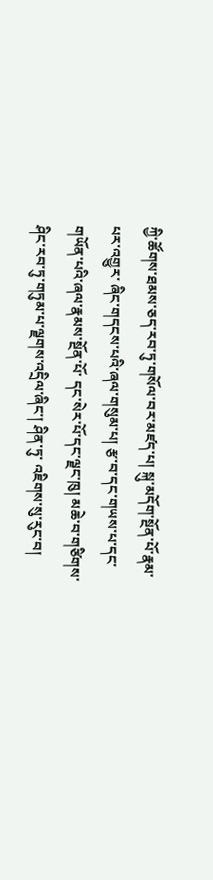ཀྱི་ཚོགས་ཐམས་ཅད་རབ་ཏུ་གསོལ་བར་མཛད་པ། སྐུ་མདོག་སྔོན་པོ་རྣམ་པར་འགྱུར་ ཞིང་གདངས་པའི་ཞལ་གསུམ་པ། རྩ་བ་དང་གཡས་པ་དང་གཡོན་པའི་ཞལ་རྣམས་སྔོན་པོ་ དང་སེར་པོ་དང་ལྗང་ཁུ། མཆེ་བ་གཙིགས་ཤིང་རབ་ཏུ་གཏུམ་པ་ལྗགས་འདྲིལ་ཞིང་། ཤིན་ཏུ་ འཇིགས་སུ་རུང་བ།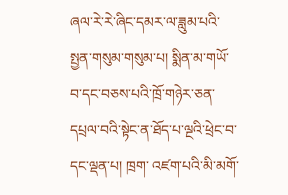ཞལ་རེ་རེ་ཞིང་དམར་ལ་ཟླུམ་པའི་སྤྱན་གསུམ་གསུམ་པ། སྨིན་མ་གཡོ་ བ་དང་བཅས་པའི་ཁྲོ་གཉེར་ཅན་དཔྲལ་བའི་སྟེང་ན་ཐོད་པ་ལྔའི་ཕྲེང་བ་དང་ལྡན་པ། ཁྲག་ འཛག་པའི་མི་མགོ་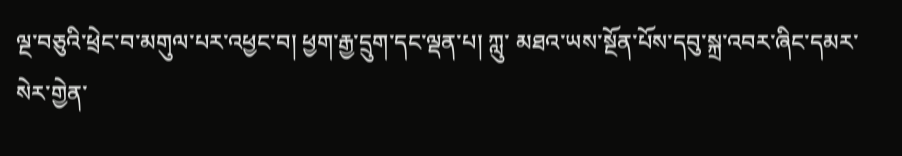ལྔ་བཅུའི་ཕྲེང་བ་མགུལ་པར་འཕྱང་བ། ཕྱག་རྒྱ་དྲུག་དང་ལྡན་པ། ཀླུ་ མཐའ་ཡས་སྔོན་པོས་དབུ་སྐྲ་འབར་ཞིང་དམར་སེར་གྱེན་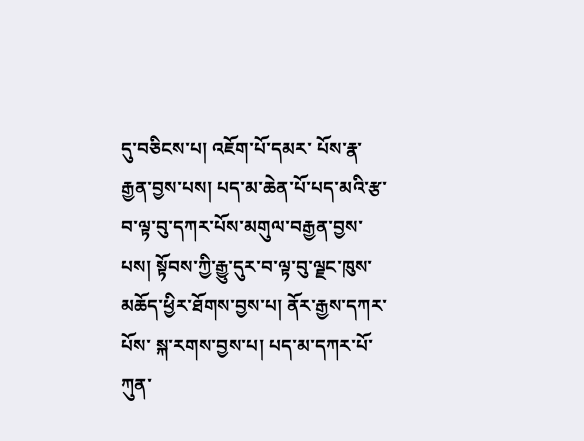དུ་བཅིངས་པ། འཇོག་པོ་དམར་ པོས་རྣ་རྒྱན་བྱས་པས། པད་མ་ཆེན་པོ་པད་མའི་རྩ་བ་ལྟ་བུ་དཀར་པོས་མགུལ་བརྒྱན་བྱས་ པས། སྟོབས་ཀྱི་རྒྱུ་དུར་བ་ལྟ་བུ་ལྗང་ཁུས་མཆོད་ཕྱིར་ཐོགས་བྱས་པ། ནོར་རྒྱས་དཀར་པོས་ སྐ་རགས་བྱས་པ། པད་མ་དཀར་པོ་ཀུན་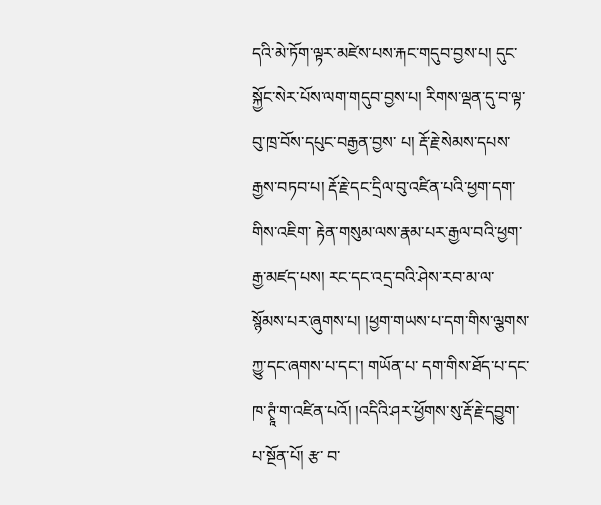དའི་མེ་ཏོག་ལྟར་མཛེས་པས་རྐང་གདུབ་བྱས་པ། དུང་སྐྱོང་སེར་པོས་ལག་གདུབ་བྱས་པ། རིགས་ལྡན་དུ་བ་ལྟ་བུ་ཁྲ་བོས་དཔུང་བརྒྱན་བྱས་ པ། རྡོ་རྗེ་སེམས་དཔས་རྒྱས་བཏབ་པ། རྡོ་རྗེ་དང་དྲིལ་བུ་འཛིན་པའི་ཕྱག་དག་གིས་འཇིག་ རྟེན་གསུམ་ལས་རྣམ་པར་རྒྱལ་བའི་ཕྱག་རྒྱ་མཛད་པས། རང་དང་འདྲ་བའི་ཤེས་རབ་མ་ལ་ སྙོམས་པར་ཞུགས་པ། །ཕྱག་གཡས་པ་དག་གིས་ལྕགས་ཀྱུ་དང་ཞགས་པ་དང་། གཡོན་པ་ དག་གིས་ཐོད་པ་དང་ཁ་ཊྭཱཾ་ག་འཛིན་པའོ། །འདིའི་ཤར་ཕྱོགས་སུ་རྡོ་རྗེ་དབྱུག་པ་སྔོན་པོ། རྩ་ བ་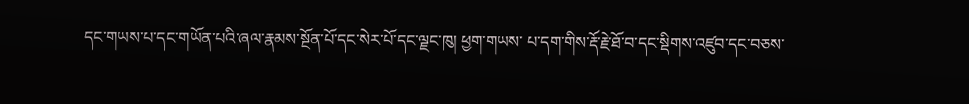དང་གཡས་པ་དང་གཡོན་པའི་ཞལ་རྣམས་སྔོན་པོ་དང་སེར་པོ་དང་ལྗང་ཁུ། ཕྱག་གཡས་ པ་དག་གིས་རྡོ་རྗེ་ཐོ་བ་དང་སྡིགས་འཛུབ་དང་བཅས་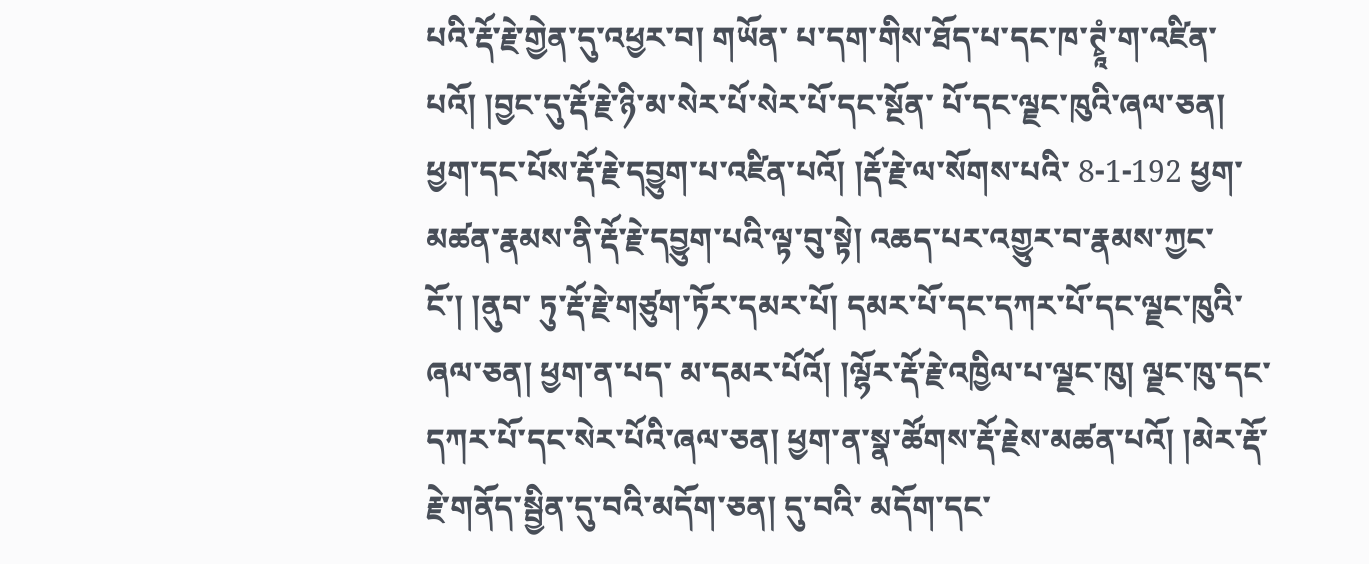པའི་རྡོ་རྗེ་གྱེན་དུ་འཕྱར་བ། གཡོན་ པ་དག་གིས་ཐོད་པ་དང་ཁ་ཊྭཱཾ་ག་འཛིན་པའོ། །བྱང་དུ་རྡོ་རྗེ་ཉི་མ་སེར་པོ་སེར་པོ་དང་སྔོན་ པོ་དང་ལྗང་ཁུའི་ཞལ་ཅན། ཕྱག་དང་པོས་རྡོ་རྗེ་དབྱུག་པ་འཛིན་པའོ། །རྡོ་རྗེ་ལ་སོགས་པའི་ 8-1-192 ཕྱག་མཚན་རྣམས་ནི་རྡོ་རྗེ་དབྱུག་པའི་ལྟ་བུ་སྟེ། འཆད་པར་འགྱུར་བ་རྣམས་ཀྱང་ངོ་། །ནུབ་ ཏུ་རྡོ་རྗེ་གཙུག་ཏོར་དམར་པོ། དམར་པོ་དང་དཀར་པོ་དང་ལྗང་ཁུའི་ཞལ་ཅན། ཕྱག་ན་པད་ མ་དམར་པོའོ། །ལྷོར་རྡོ་རྗེ་འཁྱིལ་པ་ལྗང་ཁུ། ལྗང་ཁུ་དང་དཀར་པོ་དང་སེར་པོའི་ཞལ་ཅན། ཕྱག་ན་སྣ་ཚོགས་རྡོ་རྗེས་མཚན་པའོ། །མེར་རྡོ་རྗེ་གནོད་སྦྱིན་དུ་བའི་མདོག་ཅན། དུ་བའི་ མདོག་དང་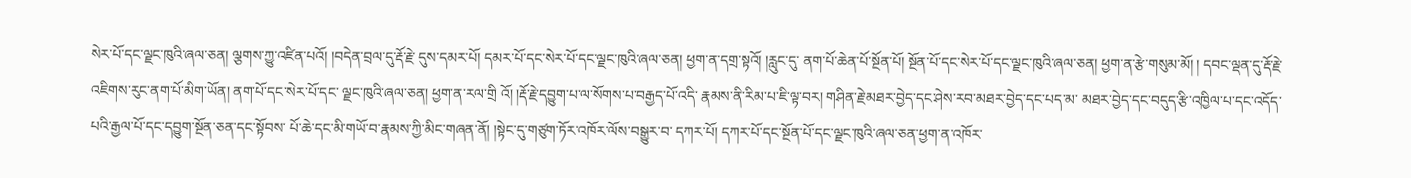སེར་པོ་དང་ལྗང་ཁུའི་ཞལ་ཅན། ལྕགས་ཀྱུ་འཛིན་པའོ། །བདེན་བྲལ་དུ་རྡོ་རྗེ་ དུས་དམར་པོ། དམར་པོ་དང་སེར་པོ་དང་ལྗང་ཁུའི་ཞལ་ཅན། ཕྱག་ན་དགྲ་སྟའོ། །རླུང་དུ་ ནག་པོ་ཆེན་པོ་སྔོན་པོ། སྔོན་པོ་དང་སེར་པོ་དང་ལྗང་ཁུའི་ཞལ་ཅན། ཕྱག་ན་རྩེ་གསུམ་མོ། ། དབང་ལྡན་དུ་རྡོ་རྗེ་འཇིགས་རུང་ནག་པོ་མིག་ཡོན། ནག་པོ་དང་སེར་པོ་དང་ ལྗང་ཁུའི་ཞལ་ཅན། ཕྱག་ན་རལ་གྲི འོ། །རྡོ་རྗེ་དབྱུག་པ་ལ་སོགས་པ་བརྒྱད་པོ་འདི་ རྣམས་ནི་རིམ་པ་ཇི་ལྟ་བར། གཤིན་རྗེ་མཐར་བྱེད་དང་ཤེས་རབ་མཐར་བྱེད་དང་པད་མ་ མཐར་བྱེད་དང་བདུད་རྩི་འཁྱིལ་པ་དང་འདོད་པའི་རྒྱལ་པོ་དང་དབྱུག་སྔོན་ཅན་དང་སྟོབས་ པོ་ཆེ་དང་མི་གཡོ་བ་རྣམས་ཀྱི་མིང་གཞན་ནོ། །སྟེང་དུ་གཙུག་ཏོར་འཁོར་ལོས་བསྒྱུར་བ་ དཀར་པོ། དཀར་པོ་དང་སྔོན་པོ་དང་ལྗང་ཁུའི་ཞལ་ཅན་ཕྱག་ན་འཁོར་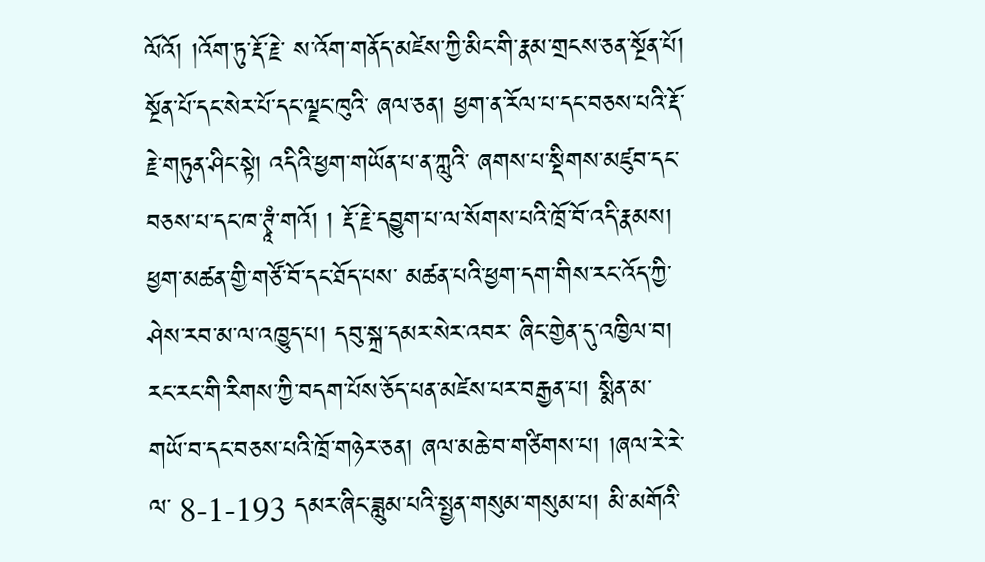ལོའོ། །འོག་ཏུ་རྡོ་རྗེ་ ས་འོག་གནོད་མཛེས་ཀྱི་མིང་གི་རྣམ་གྲངས་ཅན་སྔོན་པོ། སྔོན་པོ་དང་སེར་པོ་དང་ལྗང་ཁུའི་ ཞལ་ཅན། ཕྱག་ན་རོལ་པ་དང་བཅས་པའི་རྡོ་རྗེ་གཏུན་ཤིང་སྟེ། འདིའི་ཕྱག་གཡོན་པ་ན་ཀླུའི་ ཞགས་པ་སྡིགས་མཛུབ་དང་བཅས་པ་དང་ཁ་ཊྭཱཾ་གའོ། ། རྡོ་རྗེ་དབྱུག་པ་ལ་སོགས་པའི་ཁྲོ་བོ་འདི་རྣམས། ཕྱག་མཚན་གྱི་གཙོ་བོ་དང་ཐོད་པས་ མཚན་པའི་ཕྱག་དག་གིས་རང་འོད་ཀྱི་ཤེས་རབ་མ་ལ་འཁྱུད་པ། དབུ་སྐྲ་དམར་སེར་འབར་ ཞིང་གྱེན་དུ་འཁྱིལ་བ། རང་རང་གི་རིགས་ཀྱི་བདག་པོས་ཅོད་པན་མཛེས་པར་བརྒྱན་པ། སྨིན་མ་གཡོ་བ་དང་བཅས་པའི་ཁྲོ་གཉེར་ཅན། ཞལ་མཆེ་བ་གཙིགས་པ། །ཞལ་རེ་རེ་ལ་ 8-1-193 དམར་ཞིང་ཟླུམ་པའི་སྤྱན་གསུམ་གསུམ་པ། མི་མགོའི་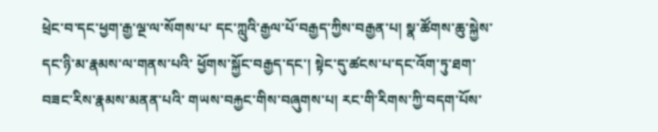ཕྲེང་བ་དང་ཕྱག་རྒྱ་ལྔ་ལ་སོགས་པ་ དང་ཀླུའི་རྒྱལ་པོ་བརྒྱད་ཀྱིས་བརྒྱན་པ། སྣ་ཚོགས་ཆུ་སྐྱེས་དང་ཉི་མ་རྣམས་ལ་གནས་པའི་ ཕྱོགས་སྐྱོང་བརྒྱད་དང་། སྟེང་དུ་ཚངས་པ་དང་འོག་ཏུ་ཐག་བཟང་རིས་རྣམས་མནན་པའི་ གཡས་བརྐྱང་གིས་བཞུགས་པ། རང་གི་རིགས་ཀྱི་བདག་པོས་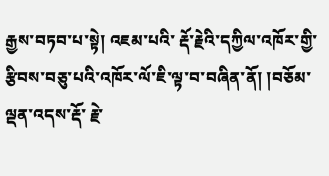རྒྱས་བཏབ་པ་སྟེ། འཇམ་པའི་ རྡོ་རྗེའི་དཀྱིལ་འཁོར་གྱི་རྩིབས་བཅུ་པའི་འཁོར་ལོ་ཇི་ལྟ་བ་བཞིན་ནོ། །བཅོམ་ལྡན་འདས་རྡོ་ རྗེ་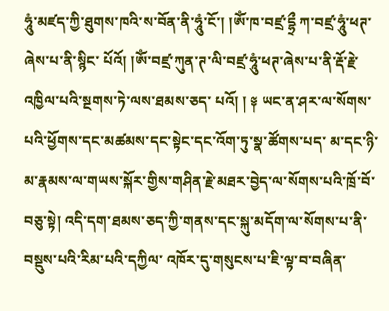ཧཱུཾ་མཛད་ཀྱི་ཐུགས་ཁའི་ས་བོན་ནི་ཧཱུཾ་ངོ་། །ༀ་ཁ་བཛྲ་དྷྲྀ ཀ་བཛྲ་ཧཱུཾ་ཕཊ་ཞེས་པ་ནི་སྙིང་ པོའོ། །ༀ་བཛྲ་ཀུན་ཊ་ལི་བཛྲ་ཧཱུཾ་ཕཊ་ཞེས་པ་ནི་རྡོ་རྗེ་འཁྱིལ་པའི་སྔགས་ཏེ་ལས་ཐམས་ཅད་ པའོ། ། ༈ ཡང་ན་ཤར་ལ་སོགས་པའི་ཕྱོགས་དང་མཚམས་དང་སྟེང་དང་འོག་ཏུ་སྣ་ཚོགས་པད་ མ་དང་ཉི་མ་རྣམས་ལ་གཡས་སྐོར་གྱིས་གཤིན་རྗེ་མཐར་བྱེད་ལ་སོགས་པའི་ཁྲོ་བོ་བཅུ་སྟེ། འདི་དག་ཐམས་ཅད་ཀྱི་གནས་དང་སྐུ་མདོག་ལ་སོགས་པ་ནི་བསྡུས་པའི་རིམ་པའི་དཀྱིལ་ འཁོར་དུ་གསུངས་པ་ཇི་ལྟ་བ་བཞིན་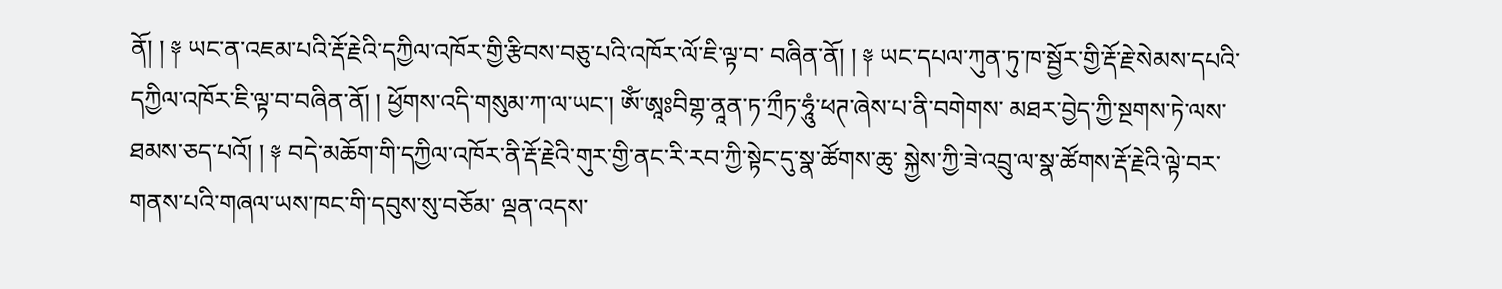ནོ། ། ༈ ཡང་ན་འཇམ་པའི་རྡོ་རྗེའི་དཀྱིལ་འཁོར་གྱི་རྩིབས་བཅུ་པའི་འཁོར་ལོ་ཇི་ལྟ་བ་ བཞིན་ནོ། ། ༈ ཡང་དཔལ་ཀུན་ཏུ་ཁ་སྦྱོར་གྱི་རྡོ་རྗེ་སེམས་དཔའི་དཀྱིལ་འཁོར་ཇི་ལྟ་བ་བཞིན་ནོ། ། ཕྱོགས་འདི་གསུམ་ཀ་ལ་ཡང་། ༀ་ཨཱཿབིགྷ་ནཱན་ཏ་ཀྲྀཏ་ཧཱུཾ་ཕཊ་ཞེས་པ་ནི་བགེགས་ མཐར་བྱེད་ཀྱི་སྔགས་ཏེ་ལས་ཐམས་ཅད་པའོ། ། ༈ བདེ་མཆོག་གི་དཀྱིལ་འཁོར་ནི་རྡོ་རྗེའི་གུར་གྱི་ནང་རི་རབ་ཀྱི་སྟེང་དུ་སྣ་ཚོགས་ཆུ་ སྐྱེས་ཀྱི་ཟེ་འབྲུ་ལ་སྣ་ཚོགས་རྡོ་རྗེའི་ལྟེ་བར་གནས་པའི་གཞལ་ཡས་ཁང་གི་དབུས་སུ་བཅོམ་ ལྡན་འདས་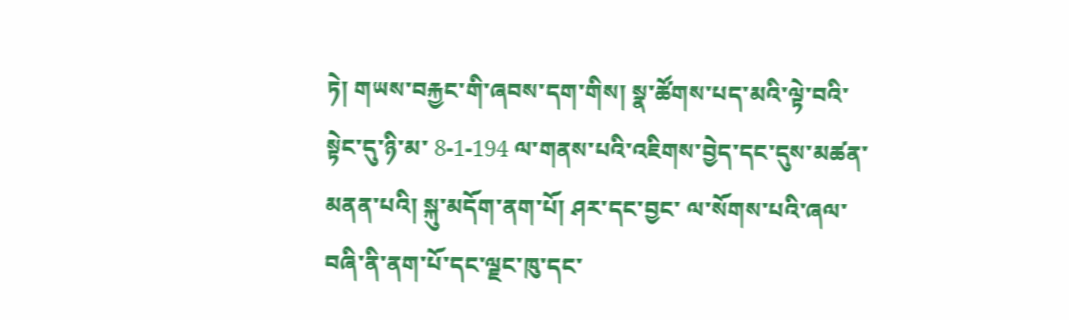ཏེ། གཡས་བརྐྱང་གི་ཞབས་དག་གིས། སྣ་ཚོགས་པད་མའི་ལྟེ་བའི་སྟེང་དུ་ཉི་མ་ 8-1-194 ལ་གནས་པའི་འཇིགས་བྱེད་དང་དུས་མཚན་མནན་པའི། སྐུ་མདོག་ནག་པོ། ཤར་དང་བྱང་ ལ་སོགས་པའི་ཞལ་བཞི་ནི་ནག་པོ་དང་ལྗང་ཁུ་དང་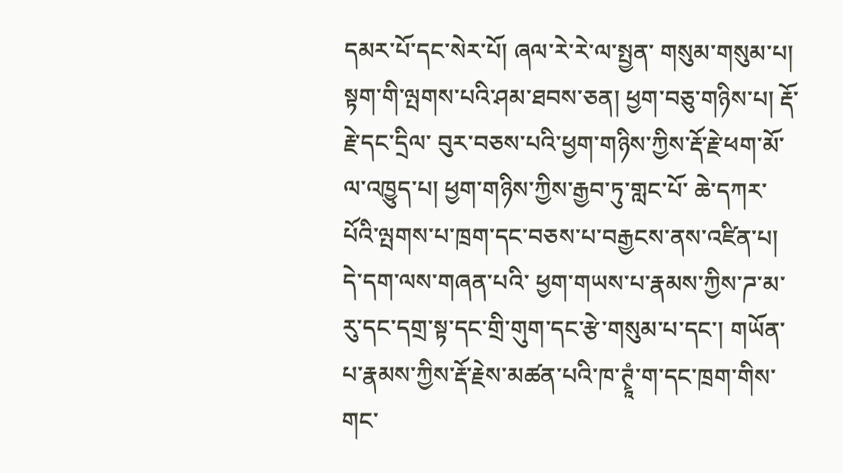དམར་པོ་དང་སེར་པོ། ཞལ་རེ་རེ་ལ་སྤྱན་ གསུམ་གསུམ་པ། སྟག་གི་ལྤགས་པའི་ཤམ་ཐབས་ཅན། ཕྱག་བཅུ་གཉིས་པ། རྡོ་རྗེ་དང་དྲིལ་ བུར་བཅས་པའི་ཕྱག་གཉིས་ཀྱིས་རྡོ་རྗེ་ཕག་མོ་ལ་འཁྱུད་པ། ཕྱག་གཉིས་ཀྱིས་རྒྱབ་ཏུ་གླང་པོ་ ཆེ་དཀར་པོའི་ལྤགས་པ་ཁྲག་དང་བཅས་པ་བརྒྱངས་ནས་འཛིན་པ། དེ་དག་ལས་གཞན་པའི་ ཕྱག་གཡས་པ་རྣམས་ཀྱིས་ཌ་མ་རུ་དང་དགྲ་སྟ་དང་གྲི་གུག་དང་རྩེ་གསུམ་པ་དང་། གཡོན་ པ་རྣམས་ཀྱིས་རྡོ་རྗེས་མཚན་པའི་ཁ་ཊྭཱཾ་ག་དང་ཁྲག་གིས་གང་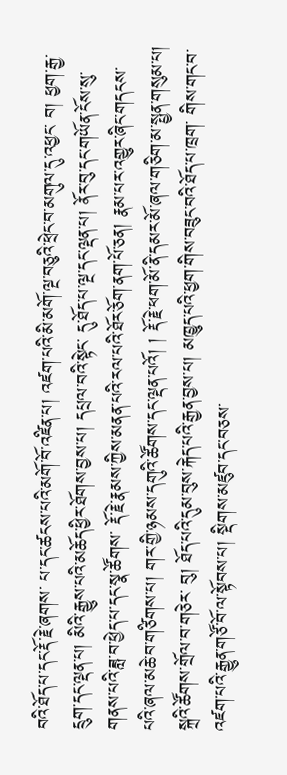བའི་ཐོད་པ་དང་རྡོ་རྗེ་ཞགས་ པ་དང་ཚངས་པའི་མགོ་བོ་འཛིན་པ། འཛག་པའི་མི་མགོ་ལྔ་བཅུའི་ཕྲེང་བ་མགུལ་དུ་འཕྱང་ བ། ཕྱག་རྒྱ་དྲུག་དང་ལྡན་པ། མིའི་རྒྱུས་པའི་མཆོད་ཕྱིར་ཐོགས་བྱས་པ། དཔྲལ་བའི་སྟེང་ དུ་ཐོད་པ་ལྔ་དང་ལྡན་པ། ནོར་བུ་དང་གཡོན་ངོས་སུ་གནས་པའི་ཟླ་བ་ཕྱེད་པ་དང་སྣ་ཚོགས་ རྡོ་རྗེ་རྣམས་ཀྱིས་མནན་པའི་རལ་པའི་ཐོར་ཅོག་ནག་པོ་ཅན། རྣམ་པར་འགྱུར་ཞིང་གདངས་ པའི་ཞལ་མཆེ་བ་གཙིགས་པ། གར་གྱི་ཉམས་དགུའི་ཚོགས་དང་ལྡན་པའོ། ། རྡོ་རྗེ་ཕག་མོ་ནི་དམར་མོ་ཞལ་གཅིག་མ་སྤྱན་གསུམ་པ། སྐྲའི་ཚོགས་གྲོལ་བ་གཅེར་ བུ། ཐོད་པའི་དུམ་བུས་རྐེད་པའི་རྒྱན་བྱས་པ། མཁྱུད་པའི་ཕྱག་གིས་བཟུང་བའི་ཐོད་པ་ཁྲག་ གིས་གང་བ་འཛག་པའི་རྒྱུན་གཙོ་བོ་ལ་སྟོབས་པ། སྡིགས་མཛུབ་དང་བཅས་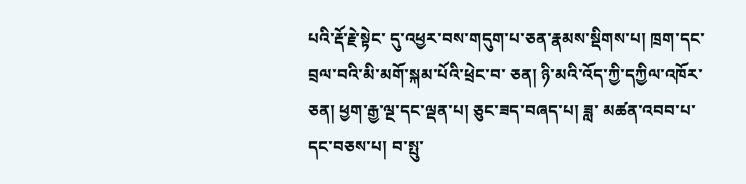པའི་རྡོ་རྗེ་སྟེང་ དུ་འཕྱར་བས་གདུག་པ་ཅན་རྣམས་སྡིགས་པ། ཁྲག་དང་བྲལ་བའི་མི་མགོ་སྐམ་པོའི་ཕྲེང་བ་ ཅན། ཉི་མའི་འོད་ཀྱི་དཀྱིལ་འཁོར་ཅན། ཕྱག་རྒྱ་ལྔ་དང་ལྡན་པ། ཅུང་ཟད་བཞད་པ། ཟླ་ མཚན་འབབ་པ་དང་བཅས་པ། བ་སྤུ་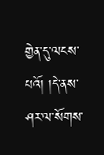གྱེན་དུ་ལངས་པའོ། །དེ་ནས་ཤར་ལ་སོགས་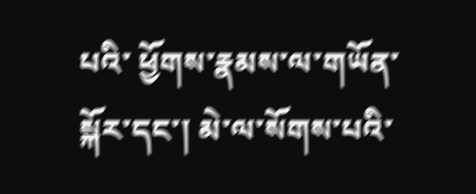པའི་ ཕྱོགས་རྣམས་ལ་གཡོན་སྐོར་དང་། མེ་ལ་སོགས་པའི་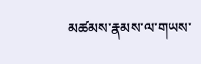མཚམས་རྣམས་ལ་གཡས་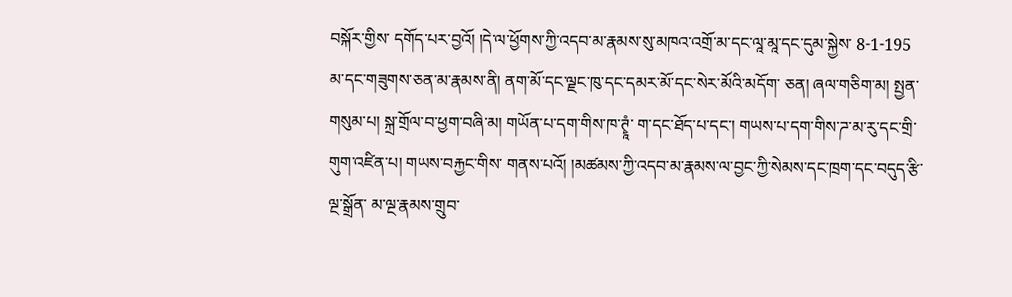བསྐོར་གྱིས་ དགོད་པར་བྱའོ། །དེ་ལ་ཕྱོགས་ཀྱི་འདབ་མ་རྣམས་སུ་མཁའ་འགྲོ་མ་དང་ལཱ་མཱ་དང་དུམ་སྐྱེས་ 8-1-195 མ་དང་གཟུགས་ཅན་མ་རྣམས་ནི། ནག་མོ་དང་ལྗང་ཁུ་དང་དམར་མོ་དང་སེར་མོའི་མདོག་ ཅན། ཞལ་གཅིག་མ། སྤྱན་གསུམ་པ། སྐྲ་གྲོལ་བ་ཕྱག་བཞི་མ། གཡོན་པ་དག་གིས་ཁ་ཊྭཱཾ་ ག་དང་ཐོད་པ་དང་། གཡས་པ་དག་གིས་ཌ་མ་རུ་དང་གྲི་གུག་འཛིན་པ། གཡས་བརྐྱང་གིས་ གནས་པའོ། །མཚམས་ཀྱི་འདབ་མ་རྣམས་ལ་བྱང་ཀྱི་སེམས་དང་ཁྲག་དང་བདུད་རྩི་ལྔ་སྒྲོན་ མ་ལྔ་རྣམས་གྲུབ་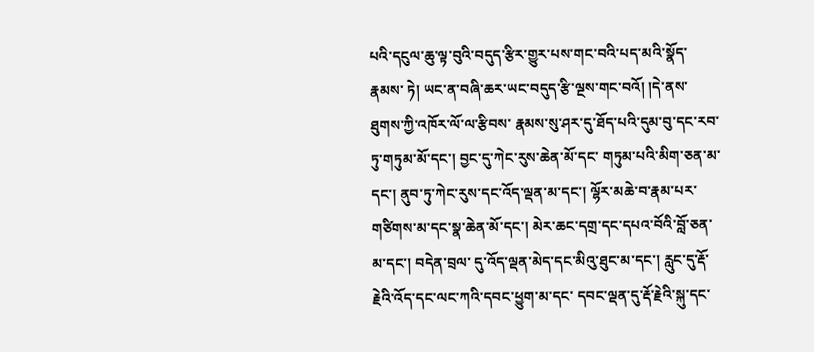པའི་དངུལ་ཆུ་ལྟ་བུའི་བདུད་རྩིར་གྱུར་པས་གང་བའི་པད་མའི་སྣོད་རྣམས་ ཏེ། ཡང་ན་བཞི་ཆར་ཡང་བདུད་རྩི་ལྔས་གང་བའོ། །དེ་ནས་ཐུགས་ཀྱི་འཁོར་ལོ་ལ་རྩིབས་ རྣམས་སུ་ཤར་དུ་ཐོད་པའི་དུམ་བུ་དང་རབ་ཏུ་གཏུམ་མོ་དང་། བྱང་དུ་ཀེང་རུས་ཆེན་མོ་དང་ གཏུམ་པའི་མིག་ཅན་མ་དང་། ནུབ་ཏུ་ཀེང་རུས་དང་འོད་ལྡན་མ་དང་། ལྷོར་མཆེ་བ་རྣམ་པར་ གཙིགས་མ་དང་སྣ་ཆེན་མོ་དང་། མེར་ཆང་དགྲ་དང་དཔའ་བོའི་བློ་ཅན་མ་དང་། བདེན་བྲལ་ དུ་འོད་ལྡན་མེད་དང་མིའུ་ཐུང་མ་དང་། རླུང་དུ་རྡོ་རྗེའི་འོད་དང་ལང་ཀའི་དབང་ཕྱུག་མ་དང་ དབང་ལྡན་དུ་རྡོ་རྗེའི་སྐུ་དང་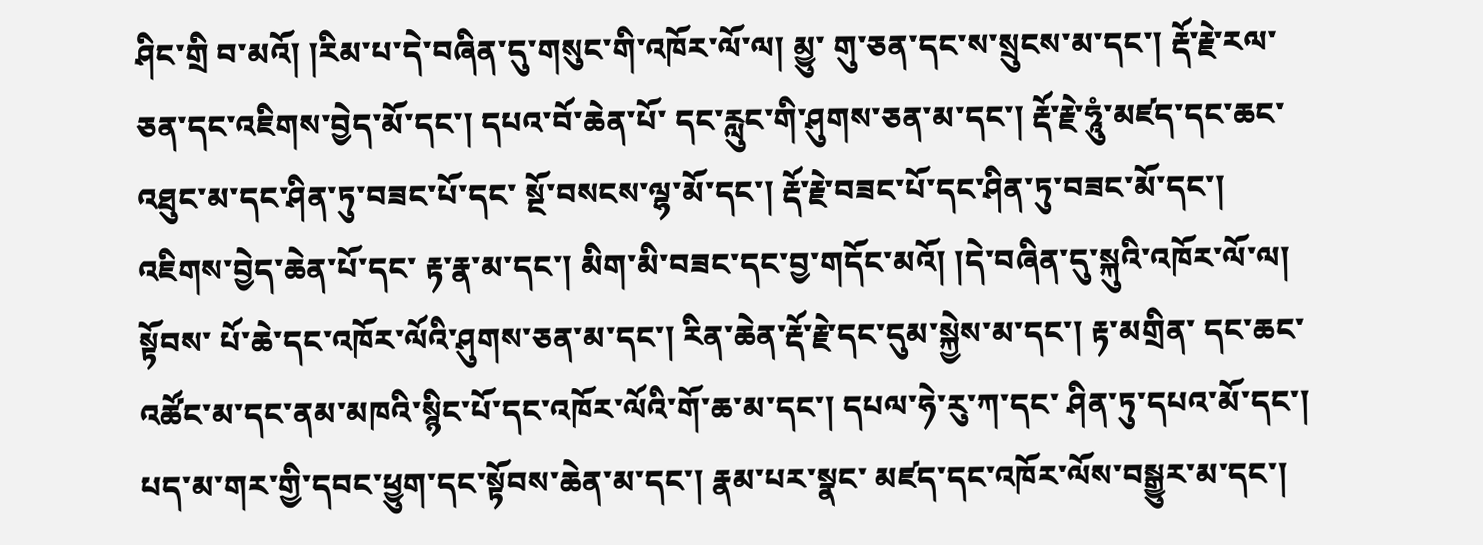ཤིང་གྲི བ་མའོ། །རིམ་པ་དེ་བཞིན་དུ་གསུང་གི་འཁོར་ལོ་ལ། མྱུ་ གུ་ཅན་དང་ས་སྲུངས་མ་དང་། རྡོ་རྗེ་རལ་ཅན་དང་འཇིགས་བྱེད་མོ་དང་། དཔའ་བོ་ཆེན་པོ་ དང་རླུང་གི་ཤུགས་ཅན་མ་དང་། རྡོ་རྗེ་ཧཱུཾ་མཛད་དང་ཆང་འཐུང་མ་དང་ཤིན་ཏུ་བཟང་པོ་དང་ སྔོ་བསངས་ལྷ་མོ་དང་། རྡོ་རྗེ་བཟང་པོ་དང་ཤིན་ཏུ་བཟང་མོ་དང་། འཇིགས་བྱེད་ཆེན་པོ་དང་ རྟ་རྣ་མ་དང་། མིག་མི་བཟང་དང་བྱ་གདོང་མའོ། །དེ་བཞིན་དུ་སྐུའི་འཁོར་ལོ་ལ། སྟོབས་ པོ་ཆེ་དང་འཁོར་ལོའི་ཤུགས་ཅན་མ་དང་། རིན་ཆེན་རྡོ་རྗེ་དང་དུམ་སྐྱེས་མ་དང་། རྟ་མགྲིན་ དང་ཆང་འཚོང་མ་དང་ནམ་མཁའི་སྙིང་པོ་དང་འཁོར་ལོའི་གོ་ཆ་མ་དང་། དཔལ་ཧེ་རུ་ཀ་དང་ ཤིན་ཏུ་དཔའ་མོ་དང་། པད་མ་གར་གྱི་དབང་ཕྱུག་དང་སྟོབས་ཆེན་མ་དང་། རྣམ་པར་སྣང་ མཛད་དང་འཁོར་ལོས་བསྒྱུར་མ་དང་།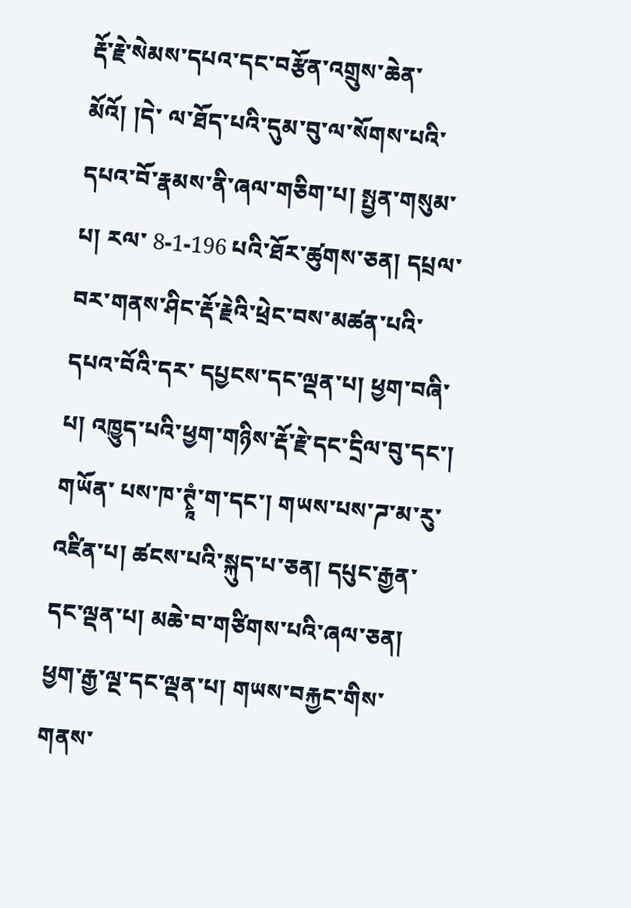རྡོ་རྗེ་སེམས་དཔའ་དང་བརྩོན་འགྲུས་ཆེན་མོའོ། །དེ་ ལ་ཐོད་པའི་དུམ་བུ་ལ་སོགས་པའི་དཔའ་བོ་རྣམས་ནི་ཞལ་གཅིག་པ། སྤྱན་གསུམ་པ། རལ་ 8-1-196 པའི་ཐོར་ཚུགས་ཅན། དཔྲལ་བར་གནས་ཤིང་རྡོ་རྗེའི་ཕྲེང་བས་མཚན་པའི་དཔའ་བོའི་དར་ དཔྱངས་དང་ལྡན་པ། ཕྱག་བཞི་པ། འཁྱུད་པའི་ཕྱག་གཉིས་རྡོ་རྗེ་དང་དྲིལ་བུ་དང་། གཡོན་ པས་ཁ་ཊྭཱཾ་ག་དང་། གཡས་པས་ཌ་མ་རུ་འཛིན་པ། ཚངས་པའི་སྐུད་པ་ཅན། དཔུང་རྒྱན་དང་ལྡན་པ། མཆེ་བ་གཙིགས་པའི་ཞལ་ཅན། ཕྱག་རྒྱ་ལྔ་དང་ལྡན་པ། གཡས་བརྐྱང་གིས་གནས་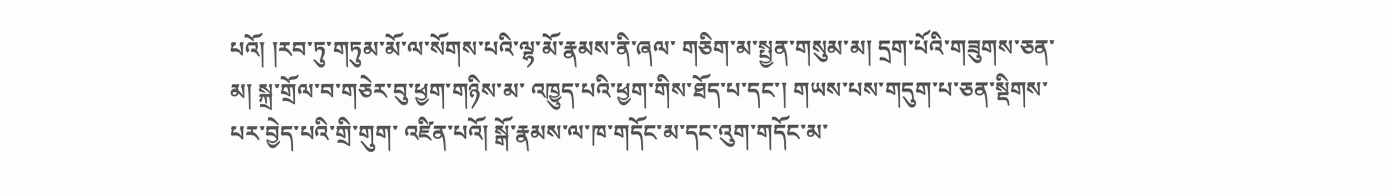པའོ། །རབ་ཏུ་གཏུམ་མོ་ལ་སོགས་པའི་ལྷ་མོ་རྣམས་ནི་ཞལ་ གཅིག་མ་སྤྱན་གསུམ་མ། དྲག་པོའི་གཟུགས་ཅན་མ། སྐྲ་གྲོལ་བ་གཅེར་བུ་ཕྱག་གཉིས་མ་ འཁྱུད་པའི་ཕྱག་གིས་ཐོད་པ་དང་། གཡས་པས་གདུག་པ་ཅན་སྡིགས་པར་བྱེད་པའི་གྲི་གུག་ འཛིན་པའོ། སྒོ་རྣམས་ལ་ཁ་གདོང་མ་དང་འུག་གདོང་མ་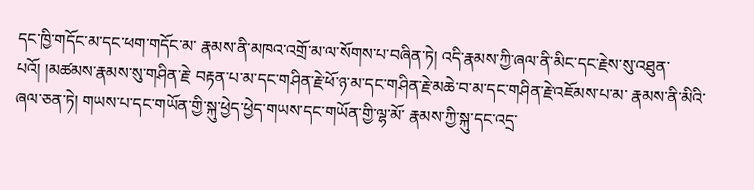དང་ཁྱི་གདོང་མ་དང་ཕག་གདོང་མ་ རྣམས་ནི་མཁའ་འགྲོ་མ་ལ་སོགས་པ་བཞིན་ཏེ། འདི་རྣམས་ཀྱི་ཞལ་ནི་མིང་དང་རྗེས་སུ་འཐུན་པའོ། །མཚམས་རྣམས་སུ་གཤིན་རྗེ་ བརྟན་པ་མ་དང་གཤིན་རྗེ་ཕོ་ཉ་མ་དང་གཤིན་རྗེ་མཆེ་བ་མ་དང་གཤིན་རྗེ་འཇོམས་པ་མ་ རྣམས་ནི་མིའི་ཞལ་ཅན་ཏེ། གཡས་པ་དང་གཡོན་གྱི་སྐུ་ཕྱེད་ཕྱེད་གཡས་དང་གཡོན་གྱི་ལྷ་མོ་ རྣམས་ཀྱི་སྐུ་དང་འདྲ་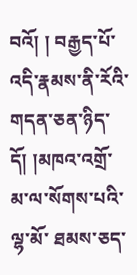བའོ། ། བརྒྱད་པོ་འདི་རྣམས་ནི་རོའི་གདན་ཅན་ཉིད་དོ། །མཁའ་འགྲོ་མ་ལ་སོགས་པའི་ལྷ་མོ་ ཐམས་ཅད་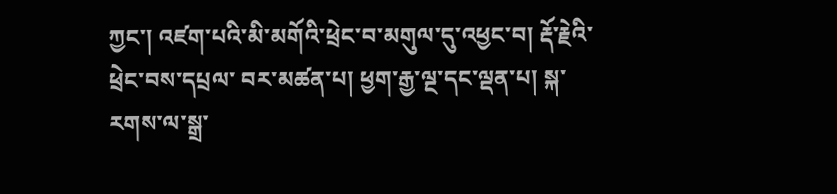ཀྱང་། འཛག་པའི་མི་མགོའི་ཕྲེང་བ་མགུལ་དུ་འཕྱང་བ། རྡོ་རྗེའི་ཕྲེང་བས་དཔྲལ་ བར་མཚན་པ། ཕྱག་རྒྱ་ལྔ་དང་ལྡན་པ། སྐ་རགས་ལ་སྒྲ་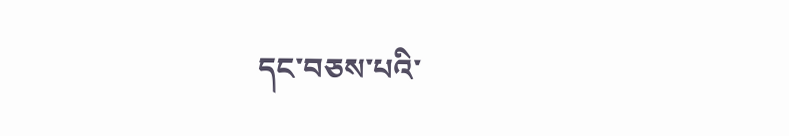དང་བཅས་པའི་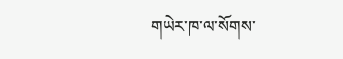གཡེར་ཁ་ལ་སོགས་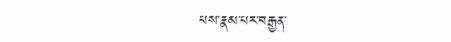པས་རྣམ་པར་བརྒྱན་